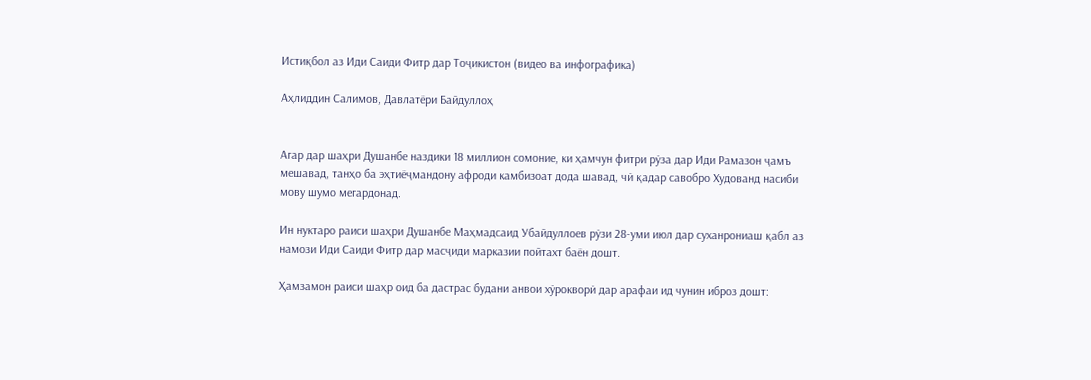Истиқбол аз Иди Саиди Фитр дар Тоҷикистон (видео ва инфографика)

Аҳлиддин Салимов, Давлатёри Байдуллоҳ


Агар дар шаҳри Душанбе наздики 18 миллион сомоние, ки ҳамчун фитри рӯза дар Иди Рамазон ҷамъ мешавад, танҳо ба эҳтиёҷмандону афроди камбизоат дода шавад, чӣ қадар савобро Худованд насиби мову шумо мегардонад.

Ин нуктаро раиси шаҳри Душанбе Маҳмадсаид Убайдуллоев рӯзи 28-уми июл дар суханрониаш қабл аз намози Иди Саиди Фитр дар масҷиди марказии пойтахт баён дошт.

Ҳамзамон раиси шаҳр оид ба дастрас будани анвои хӯрокворӣ дар арафаи ид чунин иброз дошт: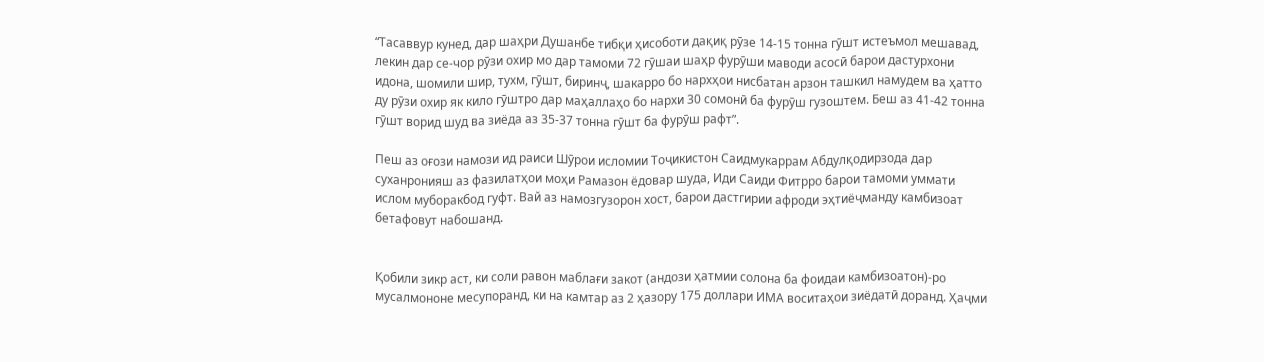“Тасаввур кунед, дар шаҳри Душанбе тибқи ҳисоботи дақиқ рӯзе 14-15 тонна гӯшт истеъмол мешавад, лекин дар се-чор рӯзи охир мо дар тамоми 72 гӯшаи шаҳр фурӯши маводи асосӣ барои дастурхони идона, шомили шир, тухм, гӯшт, биринҷ, шакарро бо нархҳои нисбатан арзон ташкил намудем ва ҳатто ду рӯзи охир як кило гӯштро дар маҳаллаҳо бо нархи 30 сомонӣ ба фурӯш гузоштем. Беш аз 41-42 тонна гӯшт ворид шуд ва зиёда аз 35-37 тонна гӯшт ба фурӯш рафт”.

Пеш аз оғози намози ид раиси Шӯрои исломии Тоҷикистон Саидмукаррам Абдулқодирзода дар суханронияш аз фазилатҳои моҳи Рамазон ёдовар шуда, Иди Саиди Фитрро барои тамоми уммати ислом муборакбод гуфт. Вай аз намозгузорон хост, барои дастгирии афроди эҳтиёҷманду камбизоат бетафовут набошанд.


Қобили зикр аст, ки соли равон маблағи закот (андози ҳатмии солона ба фоидаи камбизоатон)-ро мусалмононе месупоранд, ки на камтар аз 2 ҳазору 175 доллари ИМА воситаҳои зиёдатӣ доранд. Ҳаҷми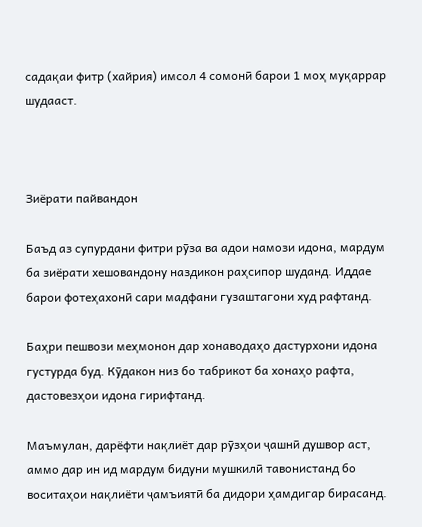садақаи фитр (хайрия) имсол 4 сомонӣ барои 1 моҳ муқаррар шудааст.



Зиёрати пайвандон

Баъд аз супурдани фитри рӯза ва адои намози идона, мардум ба зиёрати хешовандону наздикон раҳсипор шуданд. Иддае барои фотеҳахонӣ сари мадфани гузаштагони худ рафтанд.

Баҳри пешвози меҳмонон дар хонаводаҳо дастурхони идона густурда буд. Кӯдакон низ бо табрикот ба хонаҳо рафта, дастовезҳои идона гирифтанд.

Маъмулан, дарёфти нақлиёт дар рӯзҳои ҷашнӣ душвор аст, аммо дар ин ид мардум бидуни мушкилӣ тавонистанд бо воситаҳои нақлиёти ҷамъиятӣ ба дидори ҳамдигар бирасанд.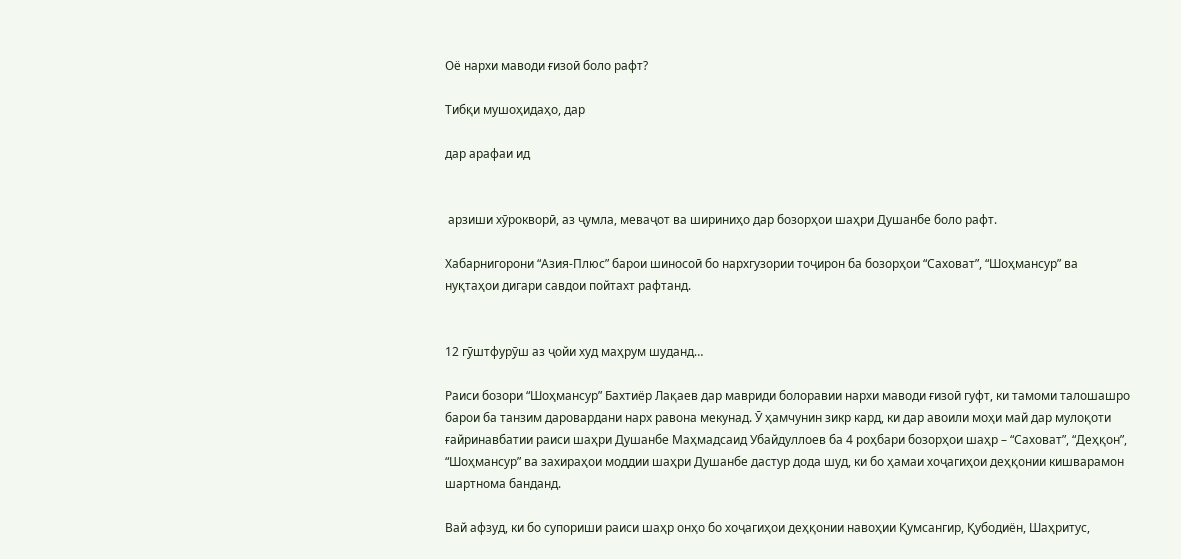Оё нархи маводи ғизоӣ боло рафт?

Тибқи мушоҳидаҳо, дар

дар арафаи ид


 арзиши хӯрокворӣ, аз ҷумла, меваҷот ва шириниҳо дар бозорҳои шаҳри Душанбе боло рафт.

Хабарнигорони “Азия-Плюс” барои шиносоӣ бо нархгузории тоҷирон ба бозорҳои “Саховат”, “Шоҳмансур” ва нуқтаҳои дигари савдои пойтахт рафтанд.


12 гӯштфурӯш аз ҷойи худ маҳрум шуданд…

Раиси бозори “Шоҳмансур” Бахтиёр Лақаев дар мавриди болоравии нархи маводи ғизоӣ гуфт, ки тамоми талошашро барои ба танзим даровардани нарх равона мекунад. Ӯ ҳамчунин зикр кард, ки дар авоили моҳи май дар мулоқоти ғайринавбатии раиси шаҳри Душанбе Маҳмадсаид Убайдуллоев ба 4 роҳбари бозорҳои шаҳр – “Саховат”, “Деҳқон”, “Шоҳмансур” ва захираҳои моддии шаҳри Душанбе дастур дода шуд, ки бо ҳамаи хоҷагиҳои деҳқонии кишварамон шартнома банданд.

Вай афзуд, ки бо супориши раиси шаҳр онҳо бо хоҷагиҳои деҳқонии навоҳии Қумсангир, Қубодиён, Шаҳритус,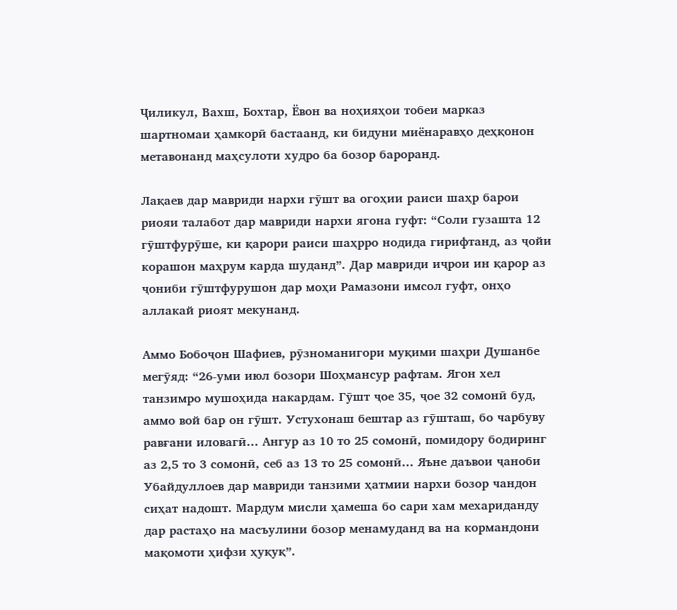Ҷиликул, Вахш, Бохтар, Ёвон ва ноҳияҳои тобеи марказ шартномаи ҳамкорӣ бастаанд, ки бидуни миёнаравҳо деҳқонон метавонанд маҳсулоти худро ба бозор бароранд.

Лақаев дар мавриди нархи гӯшт ва огоҳии раиси шаҳр барои риояи талабот дар мавриди нархи ягона гуфт: “Соли гузашта 12 гӯштфурӯше, ки қарори раиси шаҳрро нодида гирифтанд, аз ҷойи корашон маҳрум карда шуданд”. Дар мавриди иҷрои ин қарор аз ҷониби гӯштфурушон дар моҳи Рамазони имсол гуфт, онҳо аллакай риоят мекунанд.

Аммо Бобоҷон Шафиев, рӯзноманигори муқими шаҳри Душанбе мегӯяд: “26-уми июл бозори Шоҳмансур рафтам. Ягон хел танзимро мушоҳида накардам. Гӯшт ҷое 35, ҷое 32 сомонӣ буд, аммо вой бар он гӯшт. Устухонаш бештар аз гӯшташ, бо чарбуву равғани иловагӣ… Ангур аз 10 то 25 сомонӣ, помидору бодиринг аз 2,5 то 3 сомонӣ, себ аз 13 то 25 сомонӣ… Яъне даъвои ҷаноби Убайдуллоев дар мавриди танзими ҳатмии нархи бозор чандон сиҳат надошт. Мардум мисли ҳамеша бо сари хам мехариданду дар растаҳо на масъулини бозор менамуданд ва на кормандони мақомоти ҳифзи ҳуқуқ”.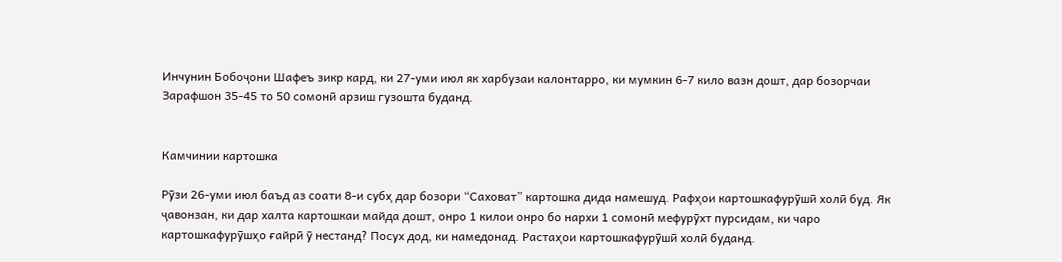Инчунин Бобоҷони Шафеъ зикр кард, ки 27-уми июл як харбузаи калонтарро, ки мумкин 6-7 кило вазн дошт, дар бозорчаи Зарафшон 35-45 то 50 сомонӣ арзиш гузошта буданд.


Камчинии картошка

Рӯзи 26-уми июл баъд аз соати 8-и субҳ дар бозори “Саховат” картошка дида намешуд. Рафҳои картошкафурӯшӣ холӣ буд. Як ҷавонзан, ки дар халта картошкаи майда дошт, онро 1 килои онро бо нархи 1 сомонӣ мефурӯхт пурсидам, ки чаро картошкафурӯшҳо ғайрӣ ӯ нестанд? Посух дод, ки намедонад. Растаҳои картошкафурӯшӣ холӣ буданд.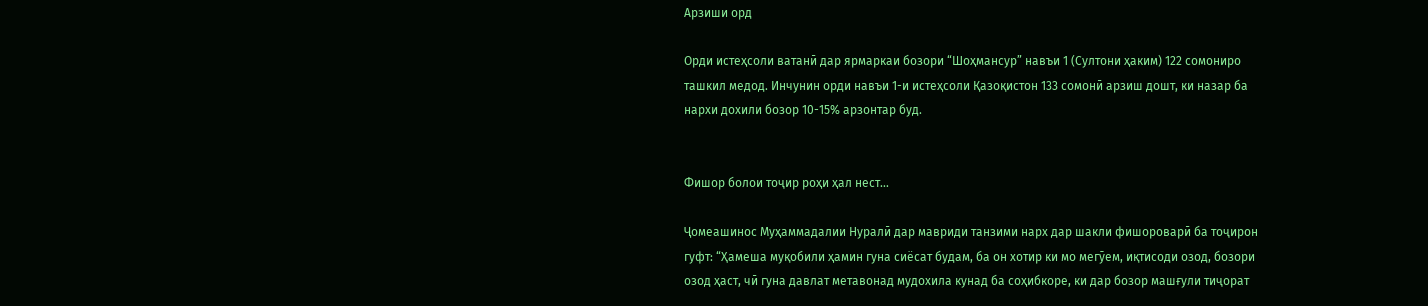Арзиши орд

Орди истеҳсоли ватанӣ дар ярмаркаи бозори “Шоҳмансур” навъи 1 (Султони ҳаким) 122 сомониро ташкил медод. Инчунин орди навъи 1-и истеҳсоли Қазоқистон 133 сомонӣ арзиш дошт, ки назар ба нархи дохили бозор 10-15% арзонтар буд.


Фишор болои тоҷир роҳи ҳал нест…

Ҷомеашинос Муҳаммадалии Нуралӣ дар мавриди танзими нарх дар шакли фишороварӣ ба тоҷирон гуфт: “Ҳамеша муқобили ҳамин гуна сиёсат будам, ба он хотир ки мо мегӯем, иқтисоди озод, бозори озод ҳаст, чӣ гуна давлат метавонад мудохила кунад ба соҳибкоре, ки дар бозор машғули тиҷорат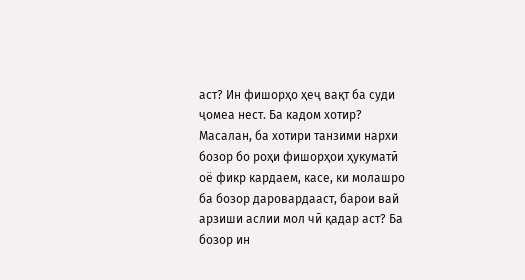аст? Ин фишорҳо ҳеҷ вақт ба суди ҷомеа нест. Ба кадом хотир? Масалан, ба хотири танзими нархи бозор бо роҳи фишорҳои ҳукуматӣ оё фикр кардаем, касе, ки молашро ба бозор даровардааст, барои вай арзиши аслии мол чӣ қадар аст? Ба бозор ин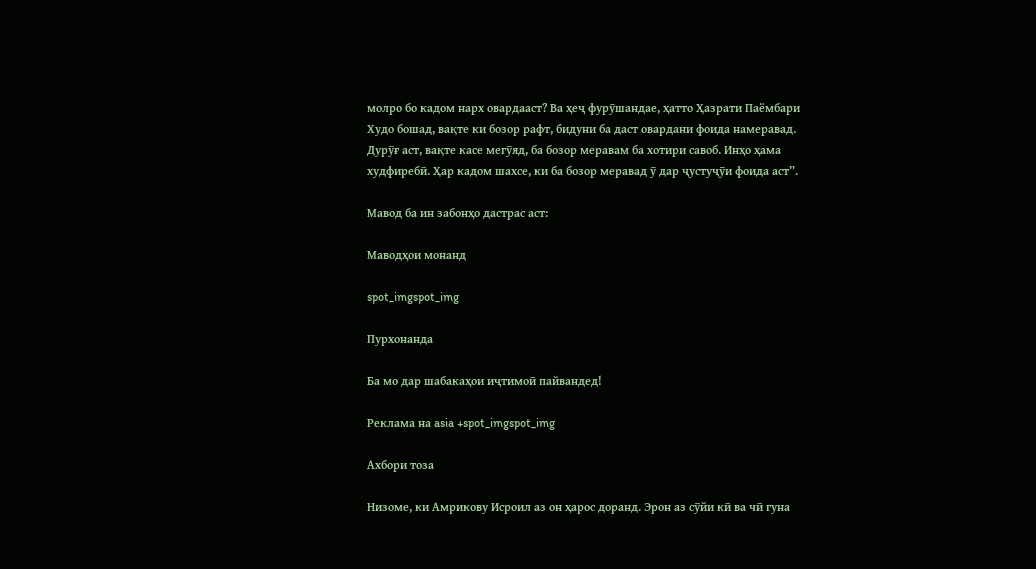молро бо кадом нарх овардааст? Ва ҳеҷ фурӯшандае, ҳатто Ҳазрати Паёмбари Худо бошад, вақте ки бозор рафт, бидуни ба даст овардани фоида намеравад. Дурӯғ аст, вақте касе мегӯяд, ба бозор меравам ба хотири савоб. Инҳо ҳама худфиребӣ. Ҳар кадом шахсе, ки ба бозор меравад ӯ дар ҷустуҷӯи фоида аст”.

Мавод ба ин забонҳо дастрас аст:

Маводҳои монанд

spot_imgspot_img

Пурхонанда

Ба мо дар шабакаҳои иҷтимоӣ пайвандед!

Реклама на asia +spot_imgspot_img

Ахбори тоза

Низоме, ки Амрикову Исроил аз он ҳарос доранд. Эрон аз сӯйи кӣ ва чӣ гуна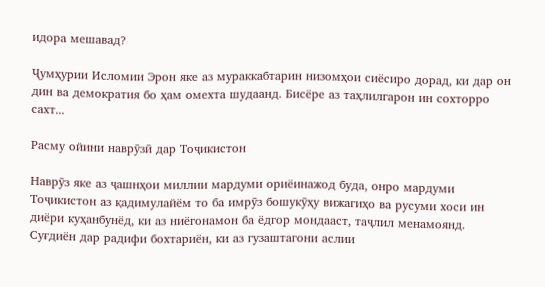идора мешавад?

Ҷумҳурии Исломии Эрон яке аз мураккабтарин низомҳои сиёсиро дорад, ки дар он дин ва демократия бо ҳам омехта шудаанд. Бисёре аз таҳлилгарон ин сохторро сахт...

Расму ойини наврӯзӣ дар Тоҷикистон

Наврӯз яке аз ҷашнҳои миллии мардуми ориёинажод буда, онро мардуми Тоҷикистон аз қадимулайём то ба имрӯз бошукӯҳу вижагиҳо ва русуми хоси ин диёри куҳанбунёд, ки аз ниёгонамон ба ёдгор мондааст, таҷлил менамоянд. Суғдиён дар радифи бохтариён, ки аз гузаштагони аслии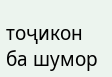тоҷикон ба шумор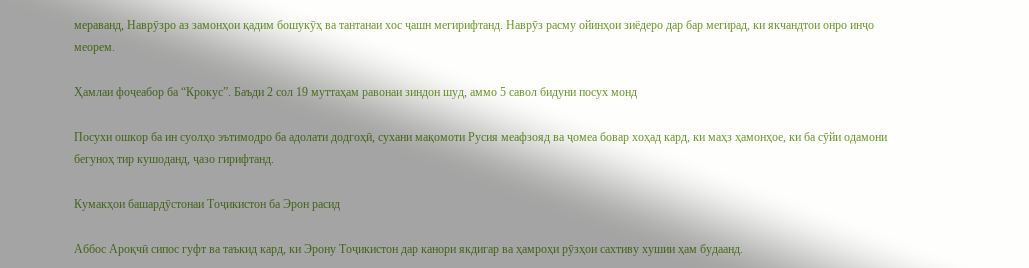мераванд, Наврӯзро аз замонҳои қадим бошукӯҳ ва тантанаи хос ҷашн мегирифтанд. Наврӯз расму ойинҳои зиёдеро дар бар мегирад, ки якчандтои онро инҷо меорем.

Ҳамлаи фоҷеабор ба “Крокус”. Баъди 2 сол 19 муттаҳам равонаи зиндон шуд, аммо 5 савол бидуни посух монд

Посухи ошкор ба ин суолҳо эътимодро ба адолати додгоҳӣ, сухани мақомоти Русия меафзояд ва ҷомеа бовар хоҳад кард, ки маҳз ҳамонҳое, ки ба сӯйи одамони бегуноҳ тир кушоданд, ҷазо гирифтанд.

Кумакҳои башардӯстонаи Тоҷикистон ба Эрон расид

Аббос Ароқчӣ сипос гуфт ва таъкид кард, ки Эрону Тоҷикистон дар канори якдигар ва ҳамроҳи рӯзҳои сахтиву хушии ҳам будаанд.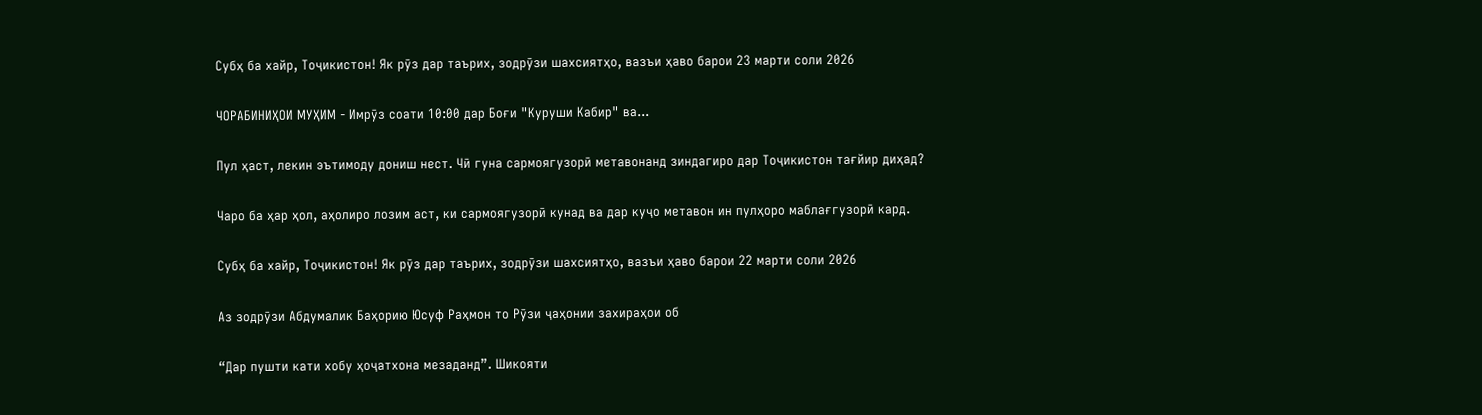Субҳ ба хайр, Тоҷикистон! Як рӯз дар таърих, зодрӯзи шахсиятҳо, вазъи ҳаво барои 23 марти соли 2026

ЧОРАБИНИҲОИ МУҲИМ - Имрӯз соати 10:00 дар Боғи "Куруши Кабир" ва...

Пул ҳаст, лекин эътимоду дониш нест. Чӣ гуна сармоягузорӣ метавонанд зиндагиро дар Тоҷикистон тағйир диҳад?

Чаро ба ҳар ҳол, аҳолиро лозим аст, ки сармоягузорӣ кунад ва дар куҷо метавон ин пулҳоро маблағгузорӣ кард.

Субҳ ба хайр, Тоҷикистон! Як рӯз дар таърих, зодрӯзи шахсиятҳо, вазъи ҳаво барои 22 марти соли 2026

Аз зодрӯзи Абдумалик Баҳорию Юсуф Раҳмон то Рӯзи ҷаҳонии захираҳои об

“Дар пушти кати хобу ҳоҷатхона мезаданд”. Шикояти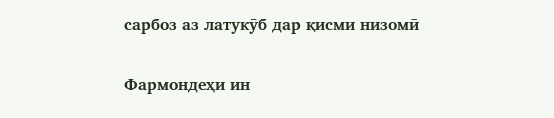сарбоз аз латукӯб дар қисми низомӣ

Фармондеҳи ин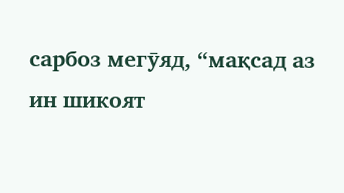сарбоз мегӯяд, “мақсад аз ин шикоят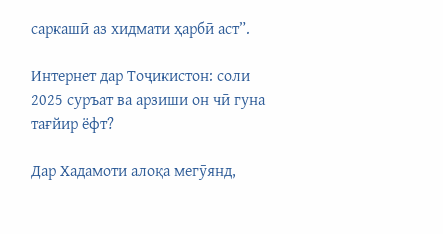саркашӣ аз хидмати ҳарбӣ аст”.

Интернет дар Тоҷикистон: соли 2025 суръат ва арзиши он чӣ гуна тағйир ёфт?

Дар Хадамоти алоқа мегӯянд,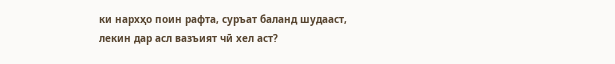ки нархҳо поин рафта, суръат баланд шудааст, лекин дар асл вазъият чӣ хел аст?